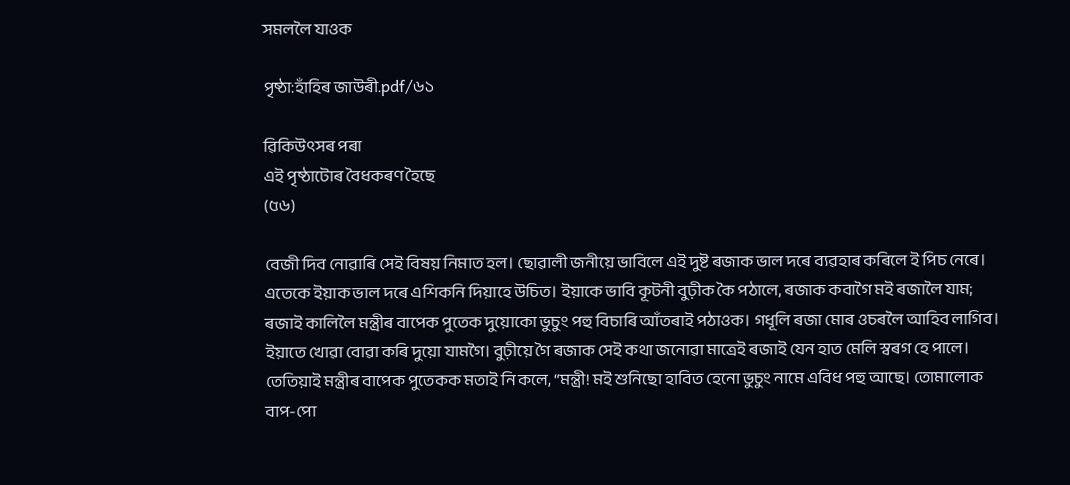সমললৈ যাওক

পৃষ্ঠা:হাঁহিৰ জাউৰী.pdf/৬১

ৱিকিউৎসৰ পৰা
এই পৃষ্ঠাটোৰ বৈধকৰণ হৈছে
(৫৬)

বেজী দিব নোৱাৰি সেই বিষয় নিমাত হল। ছোৱালী জনীয়ে ভাবিলে এই দুষ্ট ৰজাক ভাল দৰে ব্যৱহাৰ কৰিলে ই পিচ নেৰে। এতেকে ইয়াক ভাল দৰে এশিকনি দিয়াহে উচিত। ইয়াকে ভাবি কূটনী বুঢ়ীক কৈ পঠালে, ৰজাক কবাগৈ মই ৰজালৈ যাম; ৰজাই কালিলৈ মন্ত্ৰীৰ বাপেক পুতেক দুয়োকো ভুচুং পহু বিচাৰি আঁতৰাই পঠাওক। গধূলি ৰজা মোৰ ওচৰলৈ আহিব লাগিব। ইয়াতে খোৱা বোৱা কৰি দুয়ো যামগৈ। বুঢ়ীয়ে গৈ ৰজাক সেই কথা জনোৱা মাত্ৰেই ৰজাই যেন হাত মেলি স্বৰগ হে পালে। তেতিয়াই মন্ত্ৰীৰ বাপেক পুতেকক মতাই নি কলে, “মন্ত্ৰী! মই শুনিছো হাবিত হেনো ভুচুং নামে এবিধ পহু আছে। তোমালোক বাপ-পো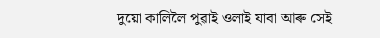দুয়ো কালিলৈ পুৱাই ওলাই যাবা আৰু সেই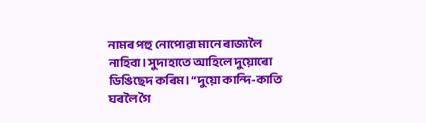নামৰ পহু নোপোৱা মানে ৰাজ্যলৈ নাহিবা। সুদাহাতে আহিলে দুয়োৰো ডিঙিছেদ কৰিম। “দুয়ো কান্দি-কাতি ঘৰলৈ গৈ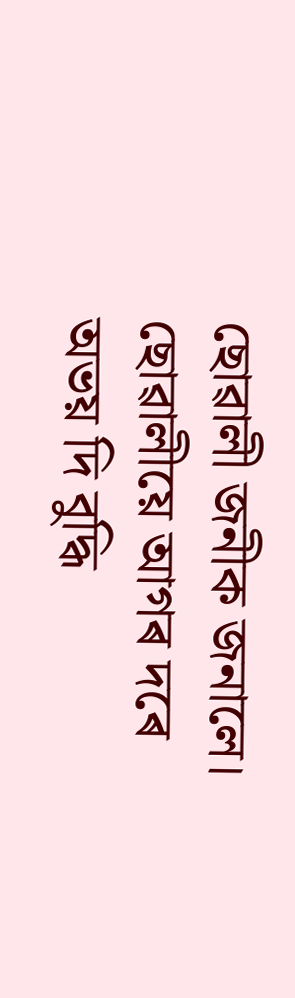ছোৱালী জনীক জনালে। ছোৱালীয়ে আগৰ দৰে অভয় দি বুদ্ধি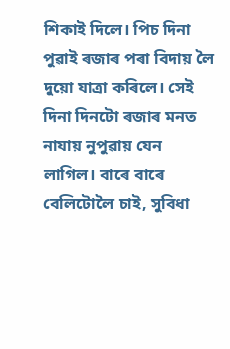শিকাই দিলে। পিচ দিনা পুৱাই ৰজাৰ পৰা বিদায় লৈ দুয়ো যাত্ৰা কৰিলে। সেই দিনা দিনটো ৰজাৰ মনত নাযায় নুপুৱায় যেন লাগিল। বাৰে বাৰে বেলিটোলৈ চাই, সুবিধা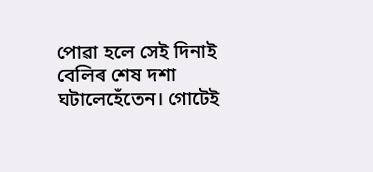পোৱা হলে সেই দিনাই বেলিৰ শেষ দশা ঘটালেহেঁতেন। গোটেই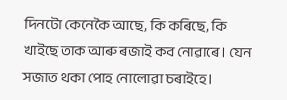দিনটো কেনেকৈ আছে, কি কৰিছে, কি খাইছে তাক আৰু ৰজাই কব নোৱাৰে। যেন সজাত থকা পোহ নোলোৱা চৰাইহে।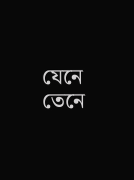যেনে তেনে